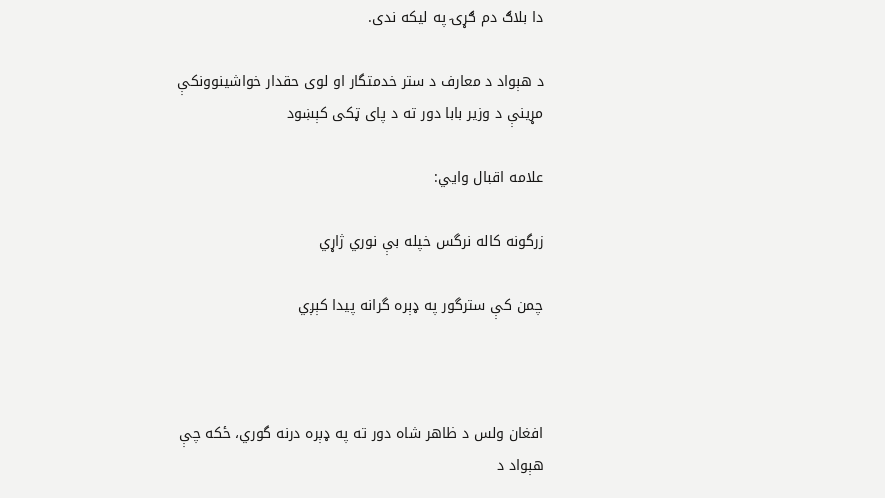دا بلاګ دم ګړۍ په ليکه ندی.

د هېواد د معارف د ستر خدمتگار او لوى حقدار خواشينوونکې مړينې د وزير بابا دور ته د پاى ټکى کېښود

علامه اقبال وايي:

زرگونه کاله نرگس خپله بې نوري ژاړي

چمن کې سترگور په ډېره گرانه پيدا کېږي



افغان ولس د ظاهر شاه دور ته په ډېره درنه گوري، ځکه چې هېواد د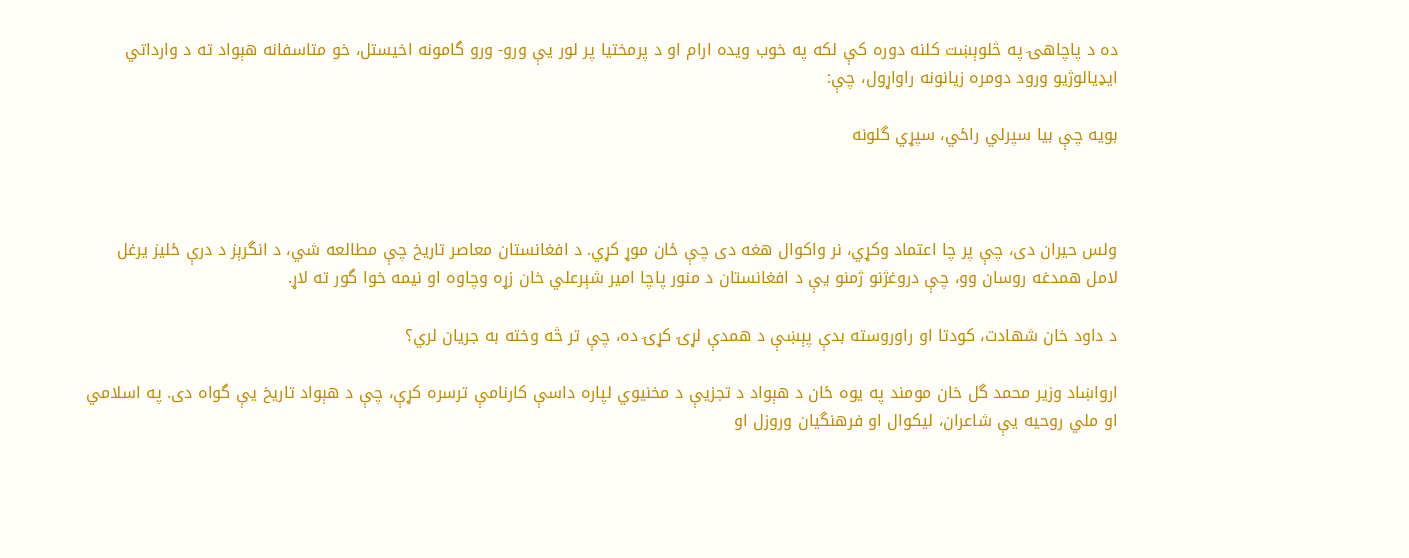ده د پاچاهۍ په څلوېښت کلنه دوره کې لکه په خوب ويده ارام او د پرمختيا پر لور يې ورو- ورو گامونه اخيستل، خو متاسفانه هېواد ته د وارداتي ايډيالوژيو ورود دومره زيانونه راواړول، چې:

بويه چې بيا سپرلي راځي، سپړي گلونه



ولس حيران دى، چې پر چا اعتماد وکړي، نر واکوال هغه دى چې ځان موړ کړي. د افغانستان معاصر تاريخ چې مطالعه شي، د انگرېز د درې ځليز يرغل لامل همدغه روسان وو، چې دروغژنو ژمنو يې د افغانستان د منور پاچا امير شېرعلي خان زړه وچاوه او نيمه خوا گور ته لاړ.

د داود خان شهادت، کودتا او راوروسته بدې پېښې د همدې لړۍ کړۍ ده، چې تر څه وخته به جريان لري؟

ارواښاد وزير محمد گل خان مومند په يوه ځان د هېواد د تجزيې د مخنيوي لپاره داسې کارنامې ترسره کړې، چې د هېواد تاريخ يې گواه دى. په اسلامي او ملي روحيه يې شاعران، ليکوال او فرهنگيان وروزل او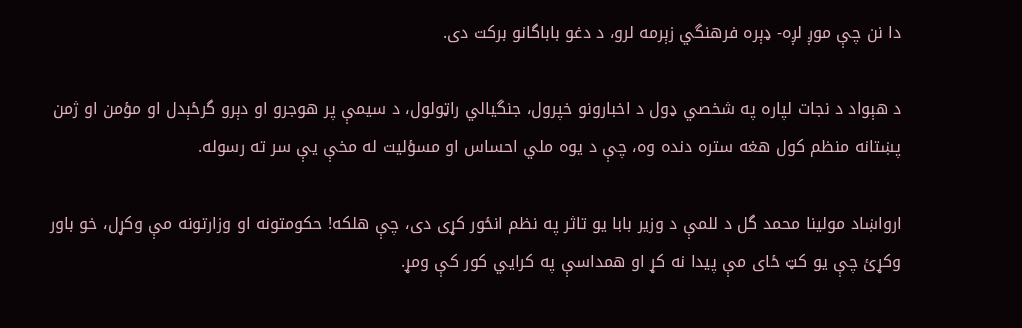دا نن چې موږ لږه- ډېره فرهنگي زېرمه لرو، د دغو باباگانو برکت دى.

د هېواد د نجات لپاره په شخصي ډول د اخبارونو خپرول، جنگيالي راټولول، د سيمې پر هوجرو او دېرو گرځېدل او مؤمن او ژمن پښتانه منظم کول هغه ستره دنده وه، چې د يوه ملي احساس او مسؤليت له مخې يې سر ته رسوله.

ارواښاد مولينا محمد گل د للمې د وزير بابا يو تاثر په نظم انځور کړى دى، چې هلکه! حکومتونه او وزارتونه مې وکړل، خو باور وکړئ چې يو کټ ځاى مې پيدا نه کړ او همداسې په کرايي کور کې ومړ.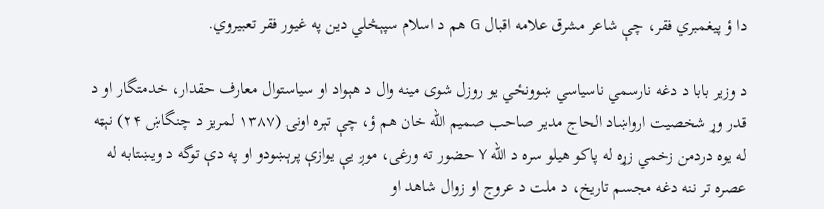دا ؤ پيغمبري فقر، چې شاعر مشرق علامه اقبال G هم د اسلام سپېڅلي دين په غيور فقر تعبيروي.

د وزير بابا د دغه نارسمي ناسياسي ښوونځي يو روزل شوى مينه وال د هېواد او سياستوال معارف حقدار، خدمتگار او د قدر وړ شخصيت ارواښاد الحاج مدير صاحب صميم الله خان هم ؤ، چې تېره اونۍ (۱۳۸۷ لمريز د چنگاښ ۲۴) نېټه له يوه دردمن زخمي زړه له پاکو هيلو سره د الله Y حضور ته ورغى، موږ يې يوازې پرېښودو او په دې توگه د ويښتابه له عصره تر ننه دغه مجسم تاريخ، د ملت د عروج او زوال شاهد او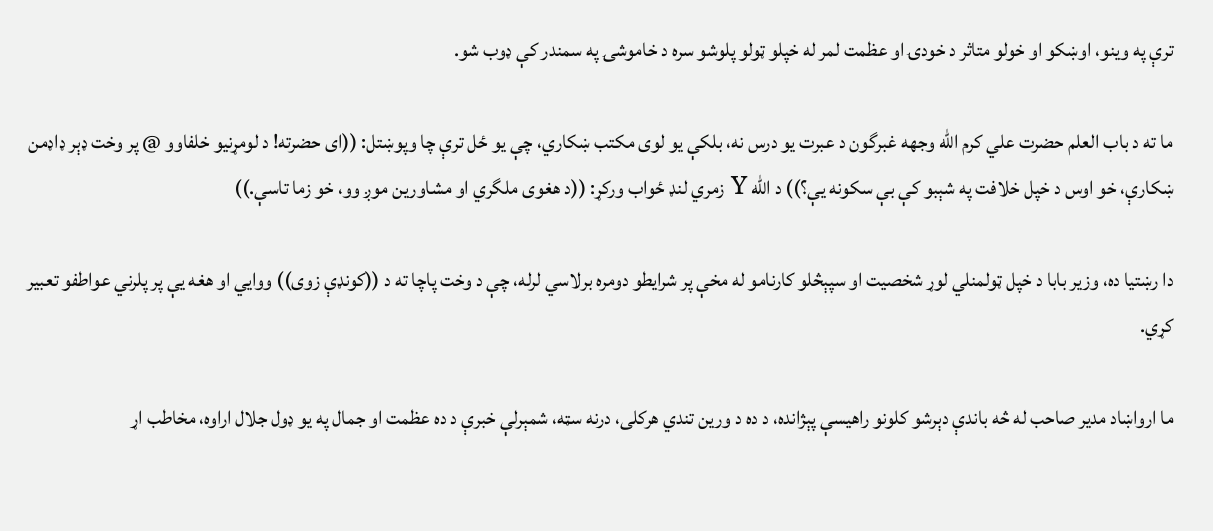ترې په وينو، اوښکو او خولو متاثر د خودۍ او عظمت لمر له خپلو ټولو پلوشو سره د خاموشۍ په سمندر کې ډوب شو.

ما ته د باب العلم حضرت علي کرم الله وجهه غبرگون د عبرت يو درس نه، بلکې يو لوى مکتب ښکاري، چې يو ځل ترې چا وپوښتل: ((اى حضرته! د لومړنيو خلفاوو @ پر وخت ډېر ډاډمن ښکارې، خو اوس د خپل خلافت په شېبو کې بې سکونه يې؟)) د الله Y زمري لنډ ځواب ورکړ: ((د هغوى ملگري او مشاورين موږ وو، خو زما تاسې.))

دا رښتيا ده، وزير بابا د خپل ټولمنلي لوړ شخصيت او سپېڅلو کارنامو له مخې پر شرايطو دومره برلاسي لرله، چې د وخت پاچا ته د ((کونډې زوى)) ووايي او هغه يې پر پلرني عواطفو تعبير کړي.

ما ارواښاد مدير صاحب له څه باندې دېرشو کلونو راهيسې پېژانده، د ده د ورين تندي هرکلى، درنه سټه، شمېرلې خبرې د ده عظمت او جمال په يو ډول جلال اراوه، مخاطب اړ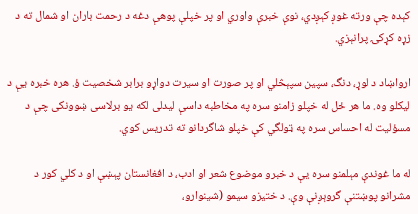کېده چې ورته غوږ کېږدي، نوې خبرې واوري او پر خپلې پوهې دغه د رحمت باران او شمال ته د زړه کړکۍ پرانېزي.

ارواښاد د لوړ، دنگ، سپين سپېڅلي او پر صورت او سيرت دواړو برابر شخصيت ؤ. هره خبره يې د ليکلو وه. ما هر ځل له خپلو زامنو سره په مخاطبه داسې ليدلى لکه يو برلاسى ښوونکى چې د مسؤليت له احساس سره په ټولگي کې خپلو شاگردانو ته تدريس کوي.

له ما غوندې مېلمنو سره يې د خبرو موضوع شعر او ادب، د افغانستان پېښې او د کلي کور د مشرانو پوښتنې گروېږنې وې. د ختيزو سيمو (شينوارو،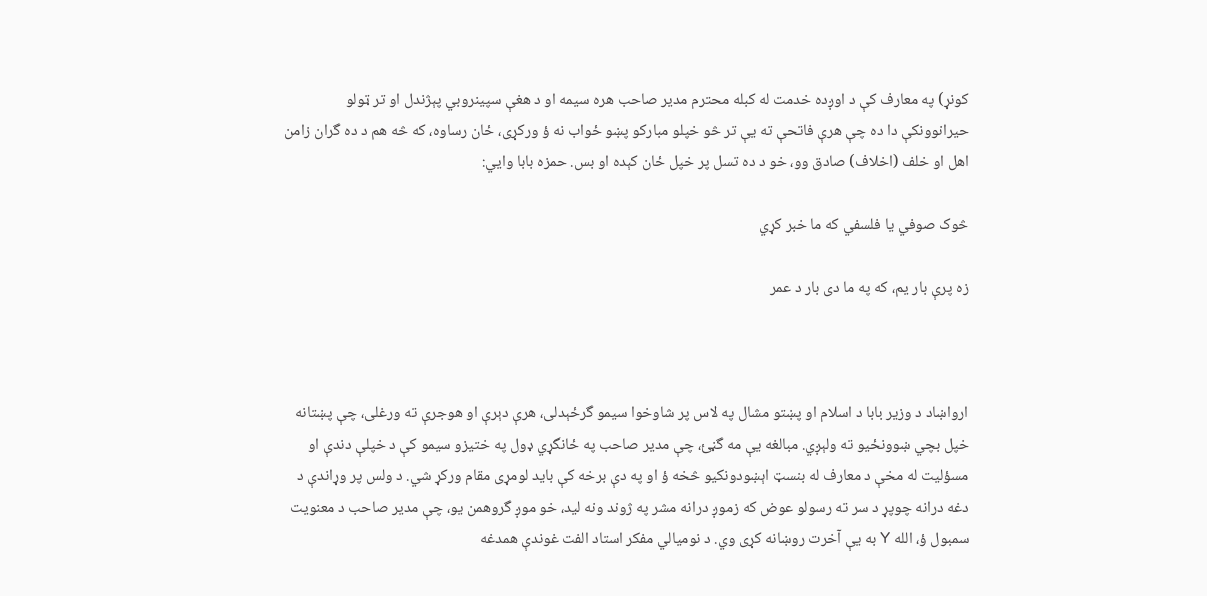کونړ) په معارف کې د اوږده خدمت له کبله محترم مدير صاحب هره سيمه او د هغې سپينروبي پېژندل او تر ټولو حيرانوونکې دا ده چې هرې فاتحې ته يې تر څو خپلو مبارکو پښو ځواب نه ؤ ورکړى، ځان رساوه، که څه هم د ده گران زامن اهل او خلف (اخلاف) صادق وو، خو د ده تسل پر خپل ځان کېده او بس. حمزه بابا وايي:

څوک صوفي يا فلسفي که ما خبر کړي

زه پرې بار يم، که په ما دى بار د عمر



ارواښاد د وزير بابا د اسلام او پښتو مشال په لاس پر شاوخوا سيمو گرځېدلى، هرې دېرې او هوجرې ته ورغلى، چې پښتانه خپل بچي ښوونځيو ته ولېږي. مبالغه يې مه گڼئ، چې مدير صاحب په ځانگړي ډول په ختيزو سيمو کې د خپلې دندې او مسؤليت له مخې د معارف له بنسټ اېښودونکيو څخه ؤ او په دې برخه کې بايد لومړى مقام ورکړ شي. د ولس پر وړاندې د دغه درانه چوپړ د سر ته رسولو عوض که زموږ درانه مشر په ژوند ونه ليد، خو موږ گروهمن يو، چې مدير صاحب د معنويت سمبول ؤ، الله Y به يې آخرت روښانه کړى وي. د نوميالي مفکر استاد الفت غوندې همدغه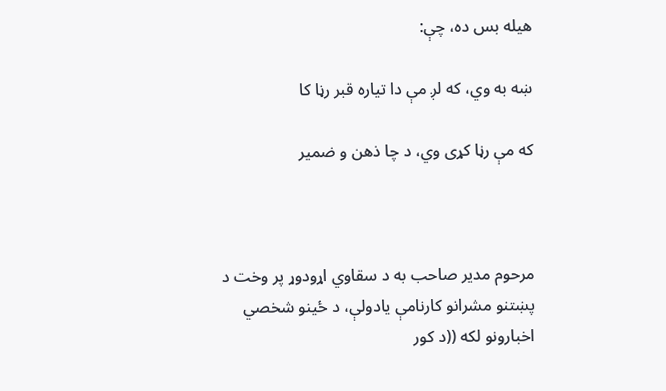هيله بس ده، چې:

ښه به وي، که لږ مې دا تياره قبر رڼا کا

که مې رڼا کړى وي، د چا ذهن و ضمير



مرحوم مدير صاحب به د سقاوي اړودوړ پر وخت د پښتنو مشرانو کارنامې يادولې، د ځينو شخصي اخبارونو لکه ((د کور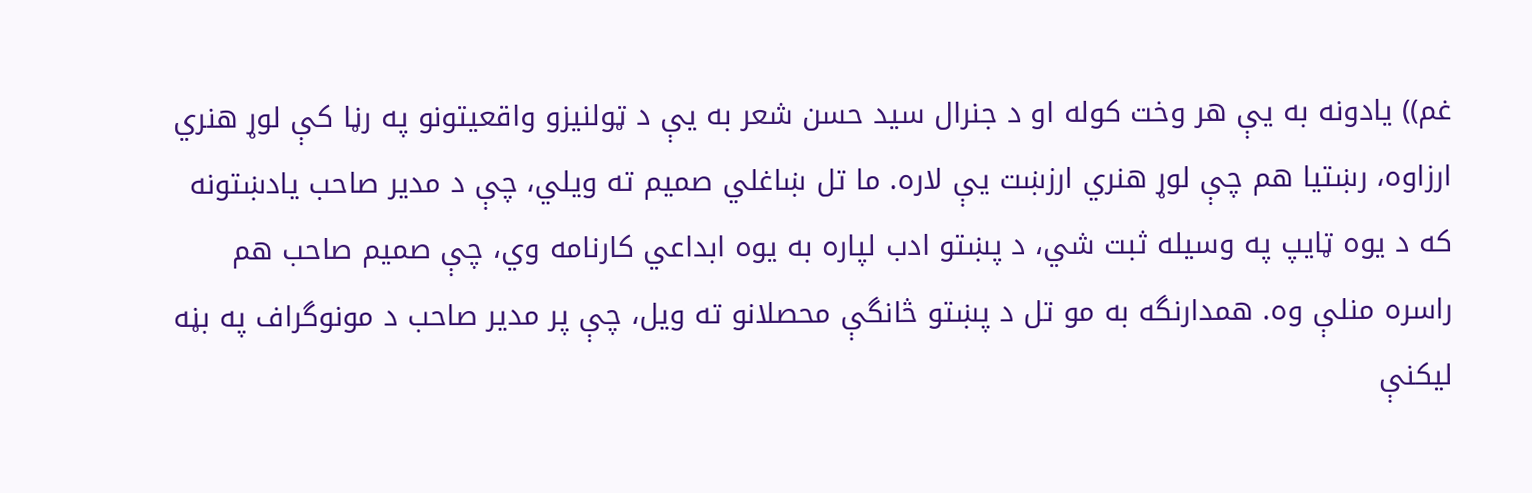غم)) يادونه به يې هر وخت کوله او د جنرال سيد حسن شعر به يې د ټولنيزو واقعيتونو په رڼا کې لوړ هنري ارزاوه، رښتيا هم چې لوړ هنري ارزښت يې لاره. ما تل ښاغلي صميم ته ويلي، چې د مدير صاحب يادښتونه که د يوه ټايپ په وسيله ثبت شي، د پښتو ادب لپاره به يوه ابداعي کارنامه وي، چې صميم صاحب هم راسره منلې وه. همدارنگه به مو تل د پښتو څانگې محصلانو ته ويل، چې پر مدير صاحب د مونوگراف په بڼه ليکنې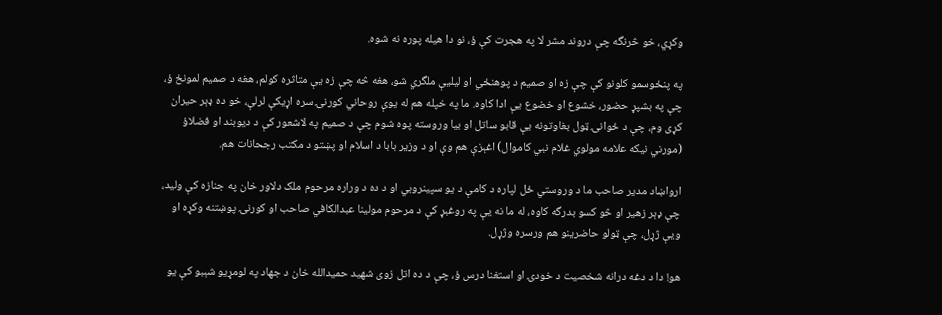وکړي، خو څرنگه چې دروند مشر لا په هجرت کې ؤ، نو دا هيله پوره نه شوه.

په پنځوسمو کلونو کې چې زه او صميم د پوهنځي او ليليې ملگري شو، هغه څه چې زه يې متاثره کولم، هغه د صميم لمونځ ؤ، چې په بشپړ حضور، خشوع او خضوع يې ادا کاوه. ما په خپله هم له يوې روحاني کورنۍ سره اړيکې لرلې، خو ده ډېر حيران کړى وم، چې د ځوانۍ ټول بغاوتونه يې قابو ساتل او بيا وروسته پوه شوم چې د صميم په لاشعور کې د ديوبند او فضلاؤ (مورني نيکه علامه مولوي غلام نبي کاموال) اغېزې هم وې او د وزير بابا د اسلام او پښتو د مکتب رجحانات هم.

ارواښاد مدير صاحب ما د وروستي ځل لپاره د کامې د يو سپينروبي او د ده د وراره مرحوم ملک دلاور خان په جنازه کې وليد، چې ډېر زهير او څو کسو بدرگه کاوه، له ما نه يې په روغبړ کې د مرحوم مولينا عبدالکافي صاحب او کورنۍ پوښتنه وکړه او ويې ژړل، چې ټولو حاضرينو هم ورسره وژړل.

هو! دا د دغه درانه شخصيت د خودۍ او استغنا درس ؤ، چې د ده اتل زوى شهيد حميدالله خان د جهاد په لومړيو شېبو کې يو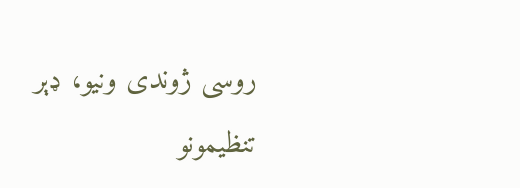روسى ژوندى ونيو، ډېر تنظيمونو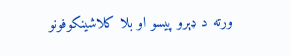ورته د ډېرو پيسو او بلا کلاشينکوفونو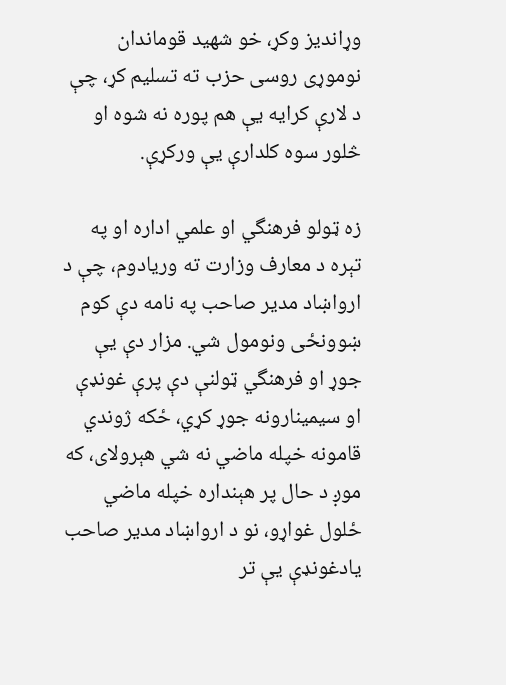وړانديز وکړ، خو شهيد قوماندان نوموړى روسى حزب ته تسليم کړ، چې د لارې کرايه يې هم پوره نه شوه او څلور سوه کلدارې يې ورکړې.

زه ټولو فرهنگي او علمي اداره او په تېره د معارف وزارت ته وريادوم، چې د ارواښاد مدير صاحب په نامه دې کوم ښوونځى ونومول شي. مزار دې يې جوړ او فرهنگي ټولنې دې پرې غونډې او سيمينارونه جوړ کړي، ځکه ژوندي قامونه خپله ماضي نه شي هېرولاى، که موږ د حال پر هېنداره خپله ماضي ځلول غواړو، نو د ارواښاد مدير صاحب يادغونډې يې تر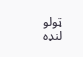ټولو لنډه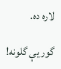لاره ده.

گور يې گلونه!